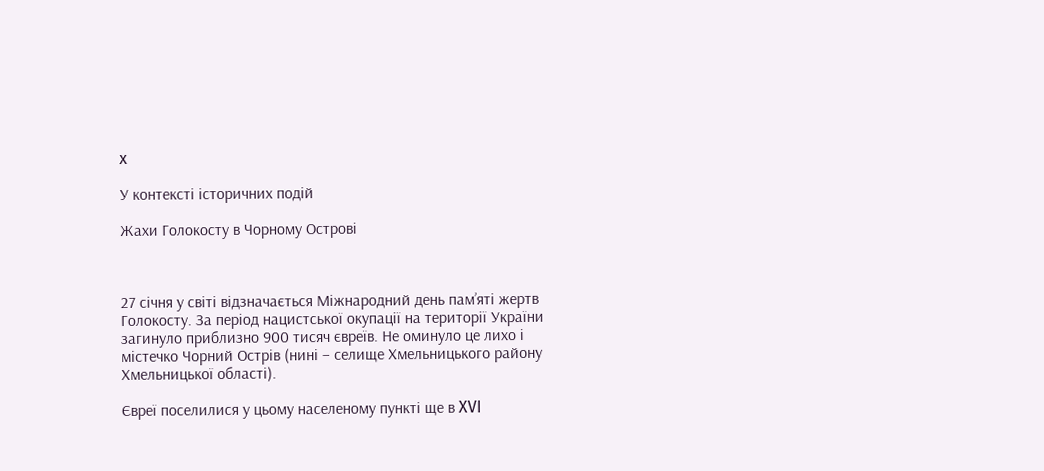x

У контексті історичних подій

Жахи Голокосту в Чорному Острові



27 січня у світі відзначається Міжнародний день пам’яті жертв Голокосту. За період нацистської окупації на території України загинуло приблизно 900 тисяч євреїв. Не оминуло це лихо і містечко Чорний Острів (нині – селище Хмельницького району Хмельницької області).

Євреї поселилися у цьому населеному пункті ще в XVI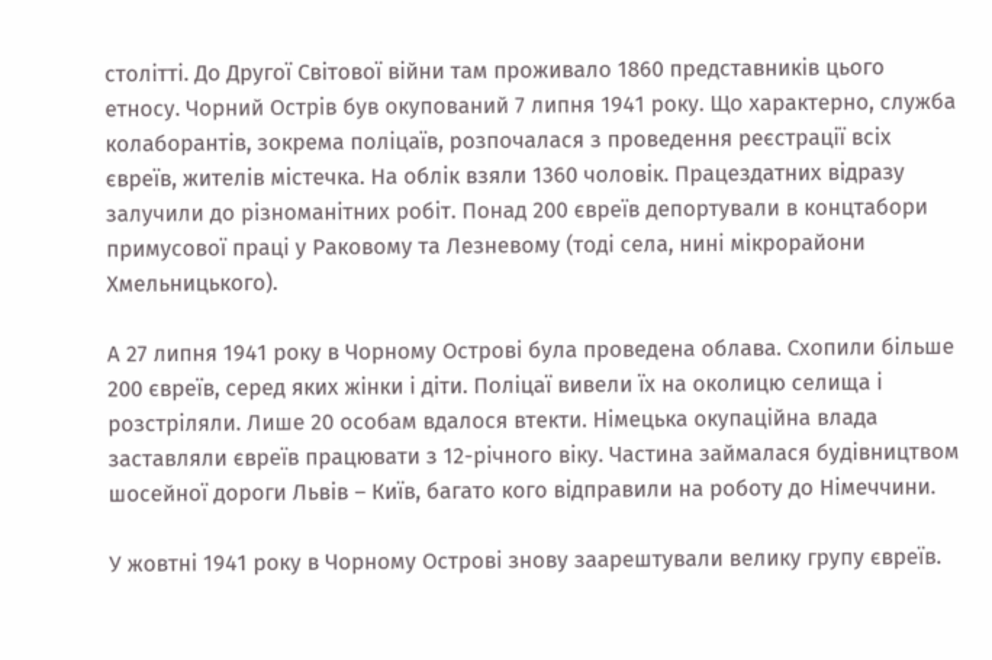столітті. До Другої Світової війни там проживало 1860 представників цього етносу. Чорний Острів був окупований 7 липня 1941 року. Що характерно, служба колаборантів, зокрема поліцаїв, розпочалася з проведення реєстрації всіх євреїв, жителів містечка. На облік взяли 1360 чоловік. Працездатних відразу залучили до різноманітних робіт. Понад 200 євреїв депортували в концтабори примусової праці у Раковому та Лезневому (тоді села, нині мікрорайони Хмельницького).

А 27 липня 1941 року в Чорному Острові була проведена облава. Схопили більше 200 євреїв, серед яких жінки і діти. Поліцаї вивели їх на околицю селища і розстріляли. Лише 20 особам вдалося втекти. Німецька окупаційна влада заставляли євреїв працювати з 12-річного віку. Частина займалася будівництвом шосейної дороги Львів – Київ, багато кого відправили на роботу до Німеччини.

У жовтні 1941 року в Чорному Острові знову заарештували велику групу євреїв.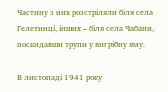Частину з них розстріляли біля села Гелетинці, інших – біля села Чабани, поскидавши трупи у вигрібну яму.

В листопаді 1941 року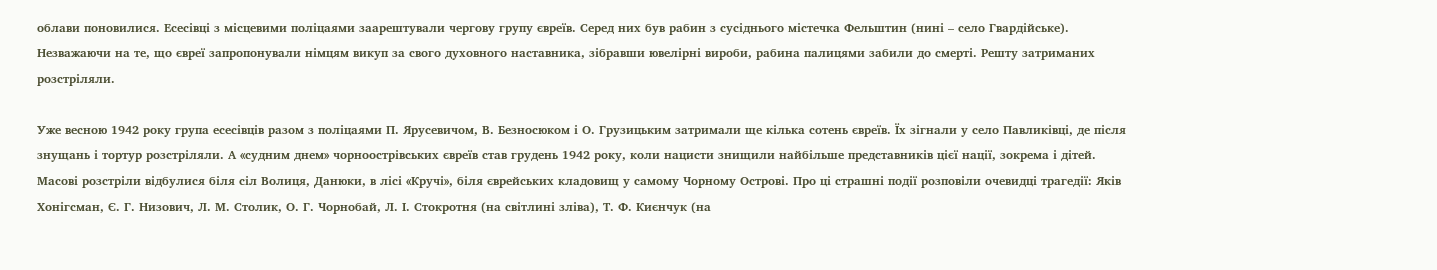облави поновилися. Есесівці з місцевими поліцаями заарештували чергову групу євреїв. Серед них був рабин з сусіднього містечка Фельштин (нині – село Гвардійське). Незважаючи на те, що євреї запропонували німцям викуп за свого духовного наставника, зібравши ювелірні вироби, рабина палицями забили до смерті. Решту затриманих розстріляли.

Уже весною 1942 року група есесівців разом з поліцаями П. Ярусевичом, В. Безносюком і О. Грузицьким затримали ще кілька сотень євреїв. Їх зігнали у село Павликівці, де після знущань і тортур розстріляли. А «судним днем» чорноострівських євреїв став грудень 1942 року, коли нацисти знищили найбільше представників цієї нації, зокрема і дітей. Масові розстріли відбулися біля сіл Волиця, Данюки, в лісі «Кручі», біля єврейських кладовищ у самому Чорному Острові. Про ці страшні події розповіли очевидці трагедії: Яків Хонігсман, Є. Г. Низович, Л. М. Столик, О. Г. Чорнобай, Л. І. Стокротня (на світлині зліва), Т. Ф. Києнчук (на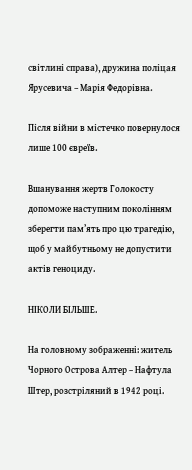світлині справа), дружина поліцая Ярусевича – Марія Федорівна.

Після війни в містечко повернулося лише 100 євреїв.

Вшанування жертв Голокосту допоможе наступним поколінням зберегти пам’ять про цю трагедію, щоб у майбутньому не допустити актів геноциду.

НІКОЛИ БІЛЬШЕ.

На головному зображенні: житель Чорного Острова Алтер – Нафтула Штер, розстріляний в 1942 році.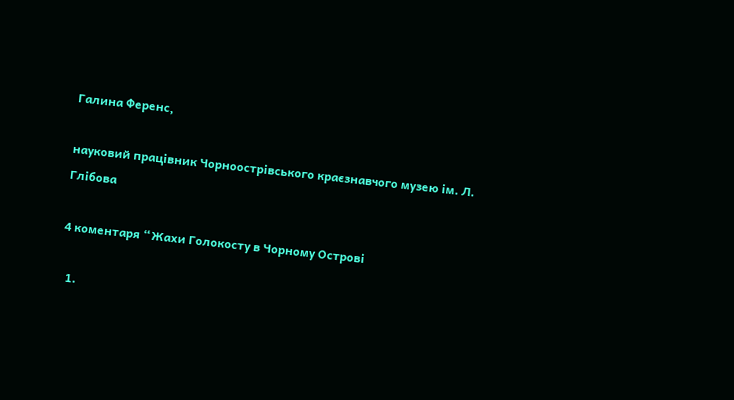Галина Ференс,

науковий працівник Чорноострівського краєзнавчого музею ім. Л. Глібова

4 коментаря “Жахи Голокосту в Чорному Острові

  1.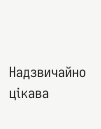Надзвичайно цікава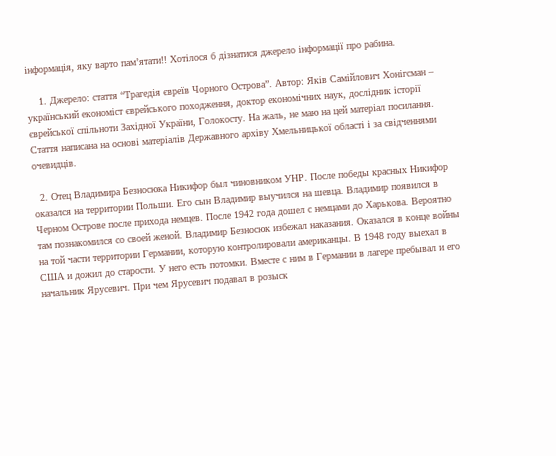інформація, яку варто пам’ятати!! Хотілося б дізнатися джерело інформації про рабина.

    1. Джерело: стаття “Трагедія євреїв Чорного Острова”. Автор: Яків Самійлович Хонігсман – український економіст єврейського походження, доктор економічних наук, дослідник історії єврейської спільноти Західної України, Голокосту. На жаль, не маю на цей матеріал посилання. Стаття написана на основі матеріалів Державного архіву Хмельницької області і за свідченнями очевидців.

  2. Отец Владимира Безносюка Никифор был чиновником УНР. После победы красных Никифор оказался на территории Польши. Его сын Владимир выучился на шевца. Владимир появился в Черном Острове после прихода немцев. После 1942 года дошел с немцами до Харькова. Вероятно там познакомился со своей женой. Владимир Безносюк избежал наказания. Оказался в конце войны на той части территории Германии, которую контролировали американцы. В 1948 году выехал в США и дожил до старости. У него есть потомки. Вместе с ним в Германии в лагере пребывал и его начальник Ярусевич. При чем Ярусевич подавал в розыск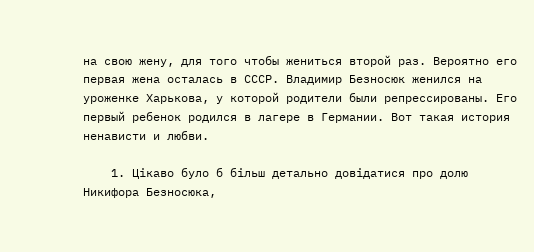на свою жену, для того чтобы жениться второй раз. Вероятно его первая жена осталась в СССР. Владимир Безносюк женился на уроженке Харькова, у которой родители были репрессированы. Его первый ребенок родился в лагере в Германии. Вот такая история ненависти и любви.

    1. Цікаво було б більш детально довідатися про долю Никифора Безносюка,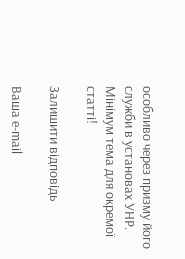особливо через призму його служби в установах УНР. Мінімум тема для окремої статті!

Залишити відповідь

Ваша e-mail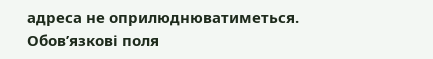адреса не оприлюднюватиметься. Обов’язкові поля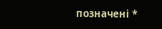позначені *